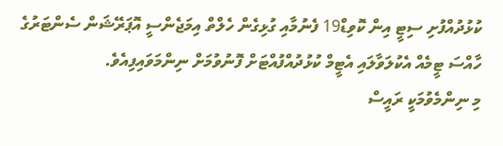ކުޅުދުއްފުށި ސިޓީ އިން ކޮވިޑް19 ފެނުމާއި ގުޅިގެން ހެލްތް އިމަޖެންސީ އޮޕަރޭޝަން ސެންޓަރުގެ ހާއްސަ ޓީމެއް އެކުލަވާލައި އެޓީމް ކުޅުދުއްފުއްޓަށް ފޮނުވުމަށް ނިންމަވައިފިއެވެ.
މި ނިންމެވުމަކީ ރައީސް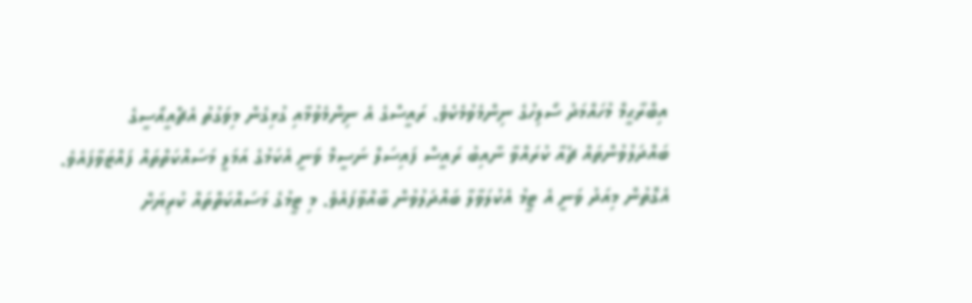އިބްރާޙީމް މުހައްމަދު ސޯލިހުގެ ނިންމެވުމެކެވެ. ރައީސްގެ އެ ނިންމެވުމާއި ގުޅިގެން މިވަގުތު އެޗްއީއޯސީގެ ބައްދަލުވުންތައް ޗެއާ ކުރައްވާ ނާއިބު ރައީސް ފައިސަލް ނަސީމް ވަނީ އެކަމުގެ އަމަލީ މަސައްކަތްތައް ފައްޓަވާފައެވެ.
އެގޮތުން މިއަދު ވަނީ އެ ޓީމު އެކުލަވާލާ ބައްދަލުވުން ބާއްވާފައެވެ. މި ޓީމުގެ މަސައްކަތްތައް ކުރިޔަށް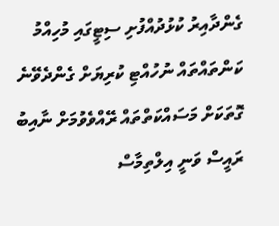ގެންދާއިރު ކުޅުދުއްފުށި ސިޓީގައި މުހިއްމު ކަންތައްތައް ނުހުއްޓި ކުރިޔަށް ގެންދެވޭނެ ގޮތަކަށް މަސައްކަތްތައް ރޭއްވެވުމަށް ނާއިބު ރައީސް ވަނީ އިލްތިމާސް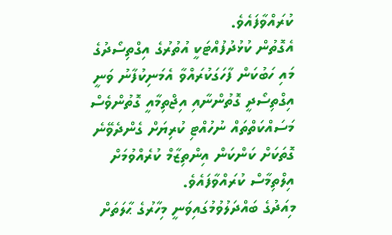ކުރައްވާފައެވެ.
އެގޮތުން ކުޅުދުފުއްޓަކީ އުތުރުގެ އިގްތިސޯދުގެ މައި ހަބުކަން ފާހަގަކުރައްވާ އެމަނިކުފާނު ވަނީ އިގްތިސޯދީ ގޮތުންނާއި އިޖްތިމާއީ ގޮތުންވެސް މަސައްކަތްތައް ނުހުއްޓި ކުރިޔަށް ގެންދެވޭނެ ގޮތަކަށް ކަންކަން އިންތިޒާމް ކުރެއްވުމަށް އިލްތިމާސް ކުރައްވާފައެވެ.
މިއަދުގެ ބައްދަލުވުމުގައިވަނީ މިހާރުގެ ޙާލަތަށް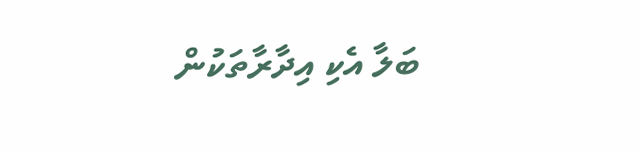ބަލާ އެކި އިދާރާތަކުން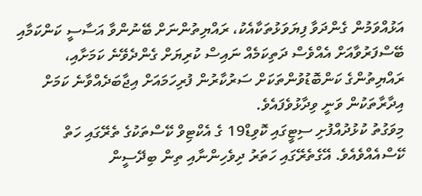އަޅުއްވަމުން ގެންދަވާ ފިޔަވަޅުތަކާއެކު، ރައްޔިތުންނަށް ބޭނުންވާ އަސާސީ ކަންކަމާއި ބޭސްފަރުވާއަށް އެއްވެސް ދަތިކަމެއް ނައިސް ކުރިޔަށް ގެންދެވޭނެ ކަމަށާއި، ރައްޔިތުންގެ ކަންބޮޑުވުންތަކަށް ސަރުކާރުން ފުރިހަމައަށް އިޖާބަދެއްވާނެ ކަމަށް އިދާރާތަކުން ވަނީ ވިދާޅުވެފައެވެ.
މިވަގުތު ކުޅުދުއްފުށި ސިޓީގައި ކޮވިޑް19 ގެ އެކްޓިވް ކޭސްތަކުގެ ތެރޭގައި ހަތް ކޭސްއެއްވެއެވެ. އޭގެތެރޭގައި ހަތަރު ދިވެހިންނާއި ތިން ބިދޭސީން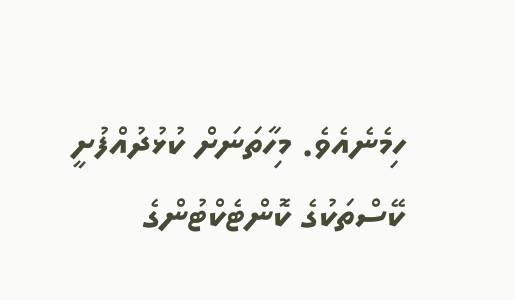ހިމެނެއެވެ. މިހާތަނަށް ކުޅުދުއްފުށީ ކޭސްތަކުގެ ކޮންޓެކްޓުންގެ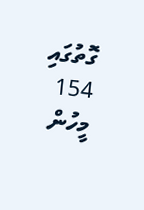ގޮތުގައި 154 މީހުން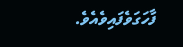ފާހަގަވެފައިވެއެވެ.